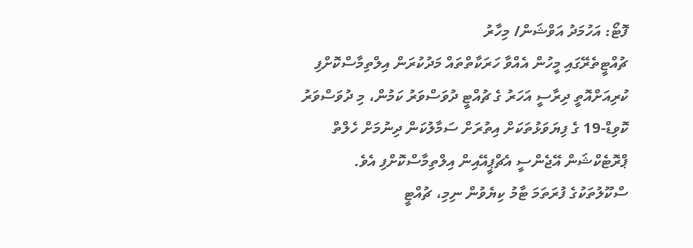ފޮޓޯ: އަހުމަދު އަވްޝަން/ މިހާރު
ޗުއްޓީތެރޭގައި މީހުން އެއްވާ ހަރަކާތްތައް މަދުކުރަން އިލްތިމާސްކޮށްފި
ކުރިއަށްއޮތީ ދިރާސީ އަހަރު ގެ ޗުއްޓީ ދުވަސްވަރު ކަމުން، މި ދުވަސްވަރު ކޮވިޑް-19 ގެ ފިޔަވަޅުތަކަށް އިތުރަށް ސަމާލުކަން ދިނުމަށް ހެލްތް ޕްރޮޓެކްޝަން އޭޖެންސީ އެޗްޕީއޭއިން އިލްތިމާސްކޮށްފި އެވެ.
ސްކޫލުތަކުގެ ފުރަތަމަ ޓާމު ކިޔެވުން ނިމި، ޗުއްޓީ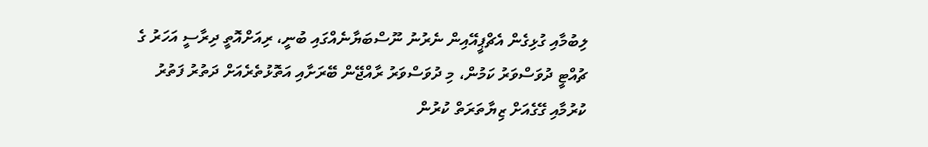ލިބުމާއި ގުޅިގެން އެޗްޕީއޭއިން ނެރުނު ނޫސްބަޔާނެއްގައި ބުނީ، ރިއަށްއޮތީ ދިރާސީ އަހަރު ގެ ޗުއްޓީ ދުވަސްވަރު ކަމުން، މި ދުވަސްވަރު ރާއްޖޭން ބޭރަށާއި އަތޮޅުތެރެއަށް ދަތުރު ފަތުރު
ކުރުމާއި ގޭގެއަށް ޒިޔާތަރަތް ކުރުން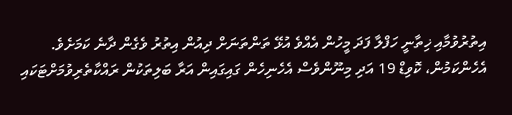އިތުރުވުމާއި ޚިތާނީ ހަފްލާ ފަދަ މީހުން އެއްވެ އުޅޭ ތަންތަނަށް ދިއުން އިތުރު ވެގެން ދާނެ ކަމަށެވެ.
އެހެންކަމުން، ކޮވިޑް 19 އަދި މިނޫންވެސް އެހެނިހެން ގައިގައިން އަރާ ބަލިތަކުން ރައްކާތެރިވުމަށްޓަކައި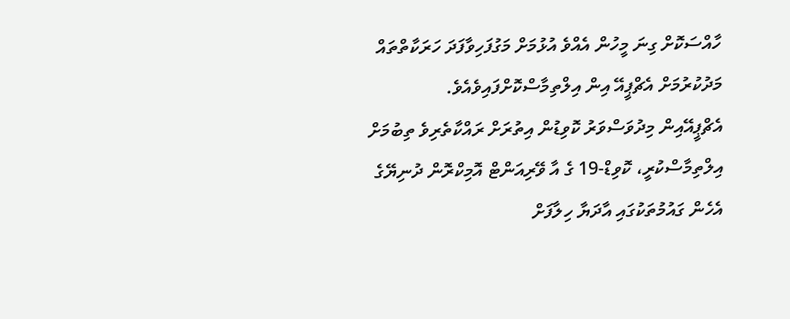ހާއްސަކޮށް ގިނަ މީހުން އެއްވެ އުޅުމަށް މަގުފަހިވާފަދަ ހަރަކާތްތައް މަދުކުރުމަށް އެޗްޕީއޭ އިން އިލްތިމާސްކޮށްފައިވެއެވެ.
އެޗްޕީއޭއިން މިދުވަސްވަރު ކޮވިޑުން އިތުރަށް ރައްކާތެރިވެ ތިބުމަށް އިލްތިމާސްކުރީ، ކޮވިޑް-19 ގެ އާ ވޭރިއަންޓް އޮމިކްރޮން ދުނިޔޭގެ އެހެން ގައުމުތަކުގައި އާދަޔާ ހިލާފަށް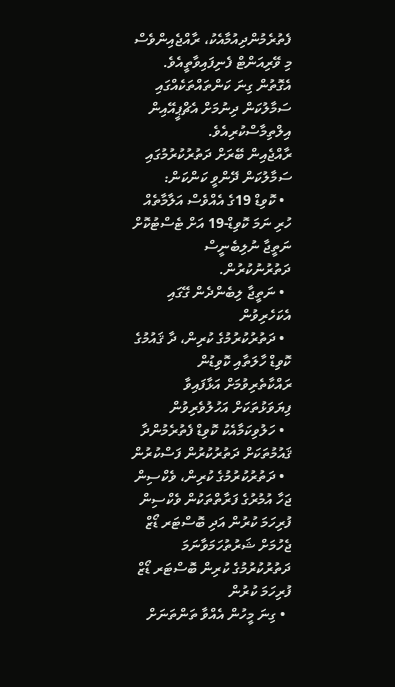ފެތުރެމުންދިއުމާއެކު، ރާއްޖެއިންވެސް މި ވޭރިއަންޓް ފެނިފައިވާތީއެވެ. އެގޮތުން ގިނަ ކަންތައްތަކެއްގައި ސަމާލުކަން ދިނުމަށް އެޗްޕީއޭއިން އިލްތިމާސްކުރިއެވެ.
ރާއްޖެއިން ބޭރަށް ދަތުރުކުރުމުގައި ސަމާލުކަން ދޭންވީ ކަންކަން:
  • ކޮވިޑް 19ގެ އެއްވެސް އަލާމާތެއް ހުރި ނަމަ ކޮވިޑް-19 އަށް ޓެސްޓުކޮށް ނަތީޖާ ނުލިބެނީސް ދަތުރުނުކުރުން.
  • ނަތީޖާ ލިބެންދެން ގޭގައި އެކަހެރިވުން
  • ދަތުރުކުރުމުގެ ކުރިން، ދާ ޤައުމުގެ ކޮވިޑް ހާލަތާއި ކޮވިޑުން ރައްކާތެރިވުމަށް އަޅާފައިވާ ފިޔަވަޅުތަކަށް އަހުލުވެރިވުން
  • ހަލުވިކަމާއެކު ކޮވިޑް ފެތުރެމުންދާ ޤައުމުތަކަށް ދަތުރުކުރުން ފަސްކުރުން
  • ދަތުރުކުރުމުގެ ކުރިން، ވެކްސިން ޖަހާ އުމުރުގެ ފަރާތްތަކުން ވެކްސިން ފުރިހަމަ ކުރުން އަދި ބޮސްޓަރ ޑޯޒް ޖެހުމަށް ޝަރުތުހަމަވާނަމަ ދަތުރުކުރުމުގެ ކުރިން ބޮސްޓަރ ޑޯޒް ފުރިހަމަ ކުރުން
  • ގިނަ މީހުން އެއްވާ ތަންތަނަށް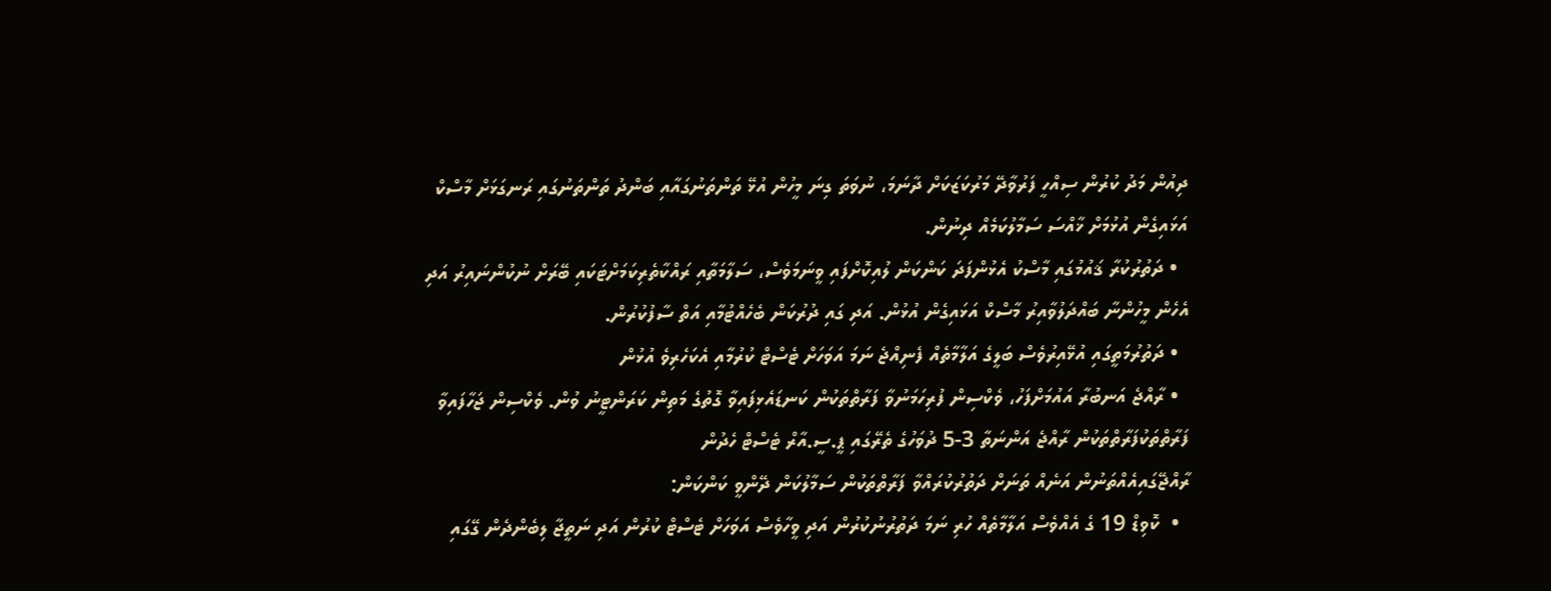ދިއުން މަދު ކުރުން ސިއްހީ ފަރުވާދޭ މަރުކަޒަކަށް ދާނަމަ، ނުވަތަ ގިނަ މީހުން އުޅޭ ތަންތަނުގައާއި ބަންދު ތަންތަނުގައި ރަނގަޅަށް މާސްކް އަޅައިގެން އުޅުމަށް ޚާއްސަ ސަމާލުކަމެއް ދިނުން.
  • ދަތުރުކުރާ ޤައުމުގައި މާސްކު އެޅުންފަދަ ކަންކަން ލުއިކޮށްފައި ވީނަމަވެސް، ސަލާމަތާއި ރައްކާތެރިކަމަށްޓަކައި ބޭރަށް ނުކުންނައިރު އަދި އެހެން މީހުންނާ ބައްދަލުވާއިރު މާސްކް އަޅައިގެން އުޅުން. އަދި ގައި ދުރުކަން ބެހެއްޓުމާއި އަތް ސާފުކުރުން.
  • ދަތުރުމަތީގައި އުޅޭއިރުވެސް ބަލީގެ އަލާމާތެއް ފެނިއްޖެ ނަމަ އަވަހަށް ޓެސްޓް ކުރުމާއި އެކަހެރިވެ އުޅުން
  • ރާއްޖެ އަނބުރާ އައުމަށްފަހު، ވެކްސިން ފުރިހަމަނުވާ ފަރާތްތަކުން ކަނޑައެޅިފައިވާ ގޮތުގެ މަތިން ކަރަންޓީނު ވުން. ވެކްސިން ޖަހާފައިވާ ފަރާތްތަކުފަރާތްތަކުން ރާއްޖެ އަންނަތާ 3-5 ދުވަހުގެ ތެރޭގައި ޕީ.ސީ.އާރް ޓެސްޓް ހެދުން
ރާއްޖޭގައިއެއްތަނުން އަނެއް ތަނަށް ދަތުރުކުރައްވާ ފަރާތްތަކުން ސަމާލުކަން ދޭންވީ ކަންކަން:
  •  ކޮވިޑް 19 ގެ އެއްވެސް އަލާމާތެއް ހުރި ނަމަ ދަތުރުނުކުރުން އަދި ވީހާވެސް އަވަހަށް ޓެސްޓް ކުރުން އަދި ނަތީޖާ ލިބެންދެން ގޭގައި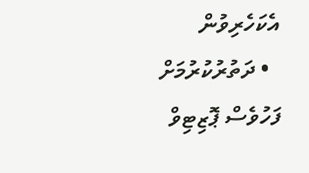އެކަހެރިވުން
  • ދަތުރުކުރުމަށް ފަހުވެސް ޕޮޒިޓިވް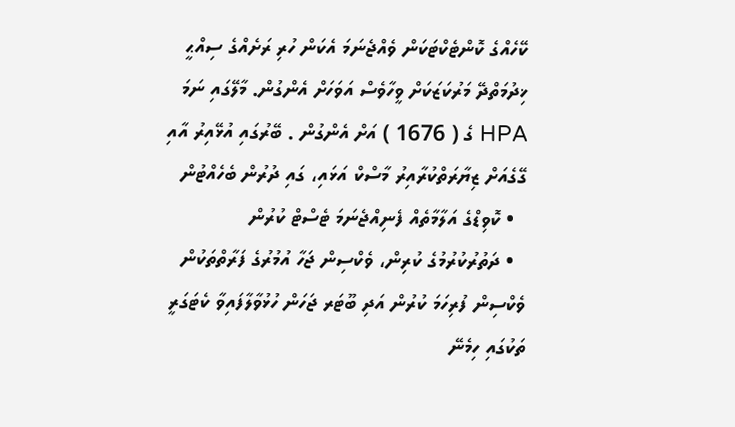ކޭހެއްގެ ކޮންޓެކްޓަކަން ވެއްޖެނަމަ އެކަން ހުރި ރަށެއްގެ ސިއްޙީ ޚިދުމަތްދޭ މަރުކަޒަކަށް ވީހާވެސް އަވަހަށް އެންގުން. މާލޭގައި ނަމަ HPA ގެ ( 1676 ) އަށް އެންގުން . ބޭރުގައި އުޅޭއިރު އާއި ގޭގެއަށް ޒިޔާރަތްކުރާއިރު މާސްކް އަޅައި، ގައި ދުރުން ބެހެއްޓުން
  • ކޮވިޑްގެ އަލާމާތެއް ފެނިއްޖެނަމަ ޓެސްޓް ކުރުން
  • ދަތުރުކުރުމުގެ ކުރިން، ވެކްސިން ޖަހާ އުމުރުގެ ފަރާތްތަކުން ވެކްސިން ފުރިހަމަ ކުރުން އަދި ބޫޓަރ ޖަހަން ހުޅުވާލާފައިވާ ކެޓަގަރީ ތަކުގައި ހިމެނޭ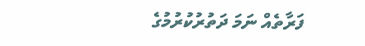ފަރާތެއް ނަމަ ދަތުރުކުރުމުގެ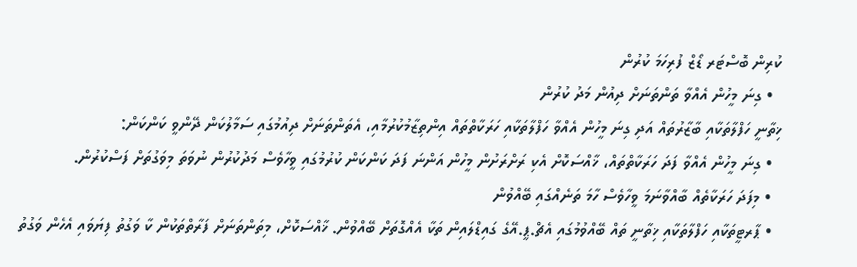ކުރިން ބޮސްޓަރ ޑޯޒް ފުރިހަމަ ކުރުން
  • ގިނަ މީހުން އެއްވާ ތަންތަނަށް ދިއުން މަދު ކުރުން
ޚިތާނީ ހަފްލާތަކާއި ބާޒާރުތައް އަދި ގިނަ މީހުން އެއްވާ ހަފްލާތަކާއި ހަރަކާތްތައް އިންތިޒާމުކުރުމާއި، އެތަންތަނަށް ދިއުމުގައި ސަމާލުކަން ދޭންވީ ކަންކަން:
  • ގިނަ މީހުން އެއްވާ ފަދަ ހަރަކާތްތައް، ޚާއްސަކޮށް އެކި ރަށްރަށުން މީހުން އަންނަ ފަދަ ކަންކަން ކުރުމުގައި ވީހާވެސް މަދުކުރުން ނުވަތަ މިވަގުތަށް ފަސްކުރުން.
  • މިފަދަ ހަރަކާތެއް ބާއްވާނަމަ ވީހާވެސް ހާމަ ތަނެއްގައި ބޭއްވުން
  • ޕާރޓީތަކާއި ހަފްލާތަކާއި ޚިތާނީ ތައް ބޭއްވުމުގައި އެޗް.ޕީ.އޭގެ ގައިޑްލައިން ތަކާ އެއްގޮތަށް ބޭއްވުން. ޚާއްސަކޮށް، މިތަންތަނަށް ފަރާތްތަކުން ކާ ވަގުތު ފިޔަވައި އެހެން ވަގުތު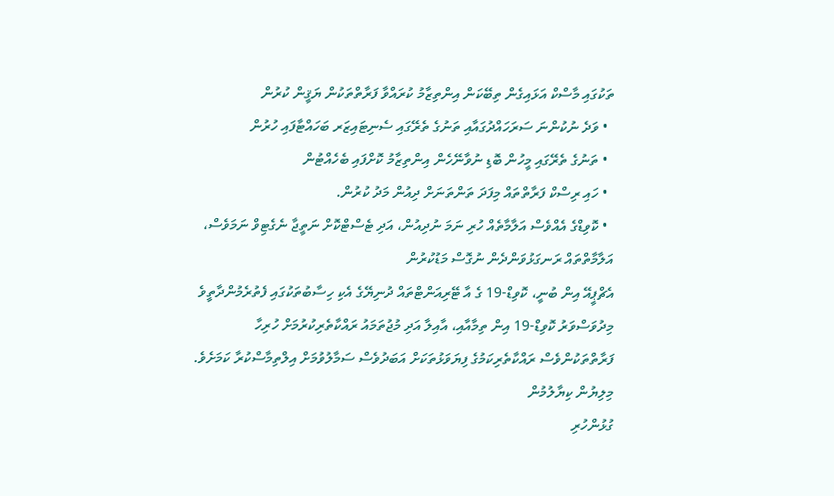ތަކުގައި މާސްކް އަޅައިގެން ތިބޭކަން އިންތިޒާމު ކުރައްވާ ފަރާތްތަކުން ޔަޤީން ކުރުން
  • ވަދެ ނުކުންނަ ސަރަހައްދުގައާއި ތަނުގެ ތެރޭގައި ސެނިޓައިޒަރ ބަހައްޓާފައި ހުރުން
  • ތަނުގެ ތެރޭގައި މީހުން ބޮޑި ނުވާނޭހެން އިންތިޒާމު ކޮށްފައި ބެހެއްޓުން
  • ހައި ރިސްކް ފަރާތްތައް މިފަދަ ތަންތަނަށް ދިއުން މަދު ކުރުން.
  • ކޮވިޑްގެ އެއްވެސް އަލާމާތެއް ހުރި ނަމަ ނުދިއުން، އަދި ޓެސްޓްކޮށް ނަތީޖާ ނެގެޓިވް ނަމަވެސް، އަލާމާތްތައް ރަނގަޅުވަންދެން ނުގޮސް މަޑުކުރުން
އެޗްޕީއޭ އިން ބުނީ، ކޮވިޑް-19 ގެ އާ ޓޭރިއަންޓްތައް ދުނިޔޭގެ އެކި ހިސާބުތަކުގައި ފެތުރެމުންދާތީވެ މިދުވަސްވަރު ކޮވިޑް-19 އިން ތިމާއާއި، އާއިލާ އަދި މުޖުތަމައު ރައްކާތެރިކުރުމަށް ހުރިހާ ފަރާތްތަކުންވެސް ރައްކާތެރިކަމުގެ ފިޔަވަޅުތަކަށް އަބަދުވެސް ސަމާލުވުމަށް އިލްތިމާސްކުރާ ކަމަށެވެ.
މިލިޔުން ކިޔާލުމުން
ގުޅުންހުރި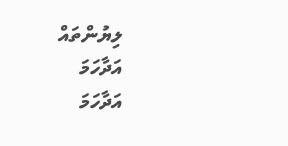ލިޔުންތައް
އަދާހަމަ
އަދާހަމަ